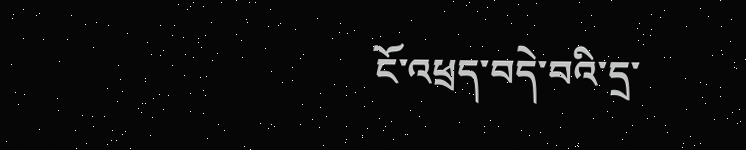ངོ་འཕྲད་བདེ་བའི་དྲ་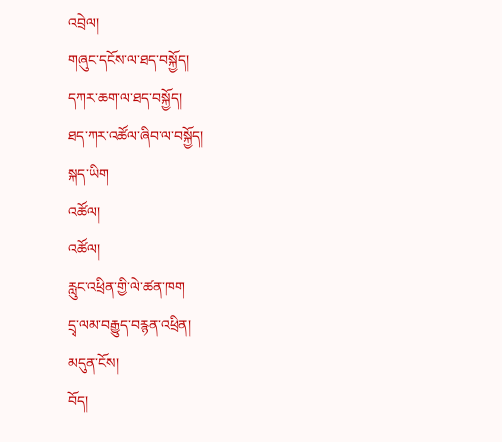འབྲེལ།
གཞུང་དངོས་ལ་ཐད་བསྐྱོད།
དཀར་ཆག་ལ་ཐད་བསྐྱོད།
ཐད་ཀར་འཚོལ་ཞིབ་ལ་བསྐྱོད།
སྐད་ཡིག
འཚོལ།
འཚོལ།
རླུང་འཕྲིན་གྱི་ལེ་ཚན་ཁག
དྲྭ་ལམ་བརྒྱུད་བརྙན་འཕྲིན།
མདུན་ངོས།
བོད།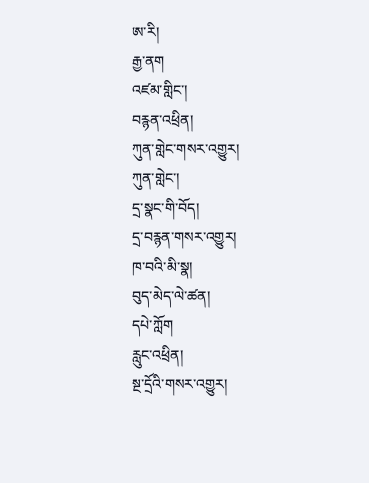ཨ་རི།
རྒྱ་ནག
འཛམ་གླིང་།
བརྙན་འཕྲིན།
ཀུན་གླེང་གསར་འགྱུར།
ཀུན་གླེང་།
དྲ་སྣང་གི་བོད།
དྲ་བརྙན་གསར་འགྱུར།
ཁ་བའི་མི་སྣ།
བུད་མེད་ལེ་ཚན།
དཔེ་ཀློག
རླུང་འཕྲིན།
སྔ་དྲོའི་གསར་འགྱུར།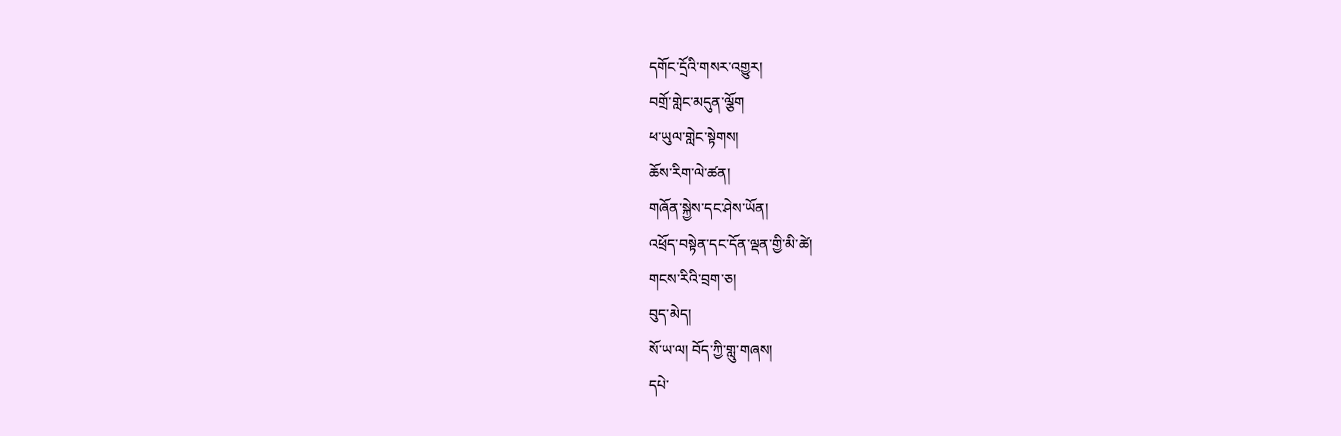དགོང་དྲོའི་གསར་འགྱུར།
བགྲོ་གླེང་མདུན་ལྕོག
ཕ་ཡུལ་གླེང་སྟེགས།
ཆོས་རིག་ལེ་ཚན།
གཞོན་སྐྱེས་དང་ཤེས་ཡོན།
འཕྲོད་བསྟེན་དང་དོན་ལྡན་གྱི་མི་ཚེ།
གངས་རིའི་བྲག་ཅ།
བུད་མེད།
སོ་ཡ་ལ། བོད་ཀྱི་གླུ་གཞས།
དཔེ་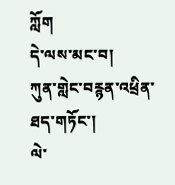ཀློག
དེ་ལས་མང་བ།
ཀུན་གླེང་བརྙན་འཕྲིན་ཐད་གཏོང་།
ལེ་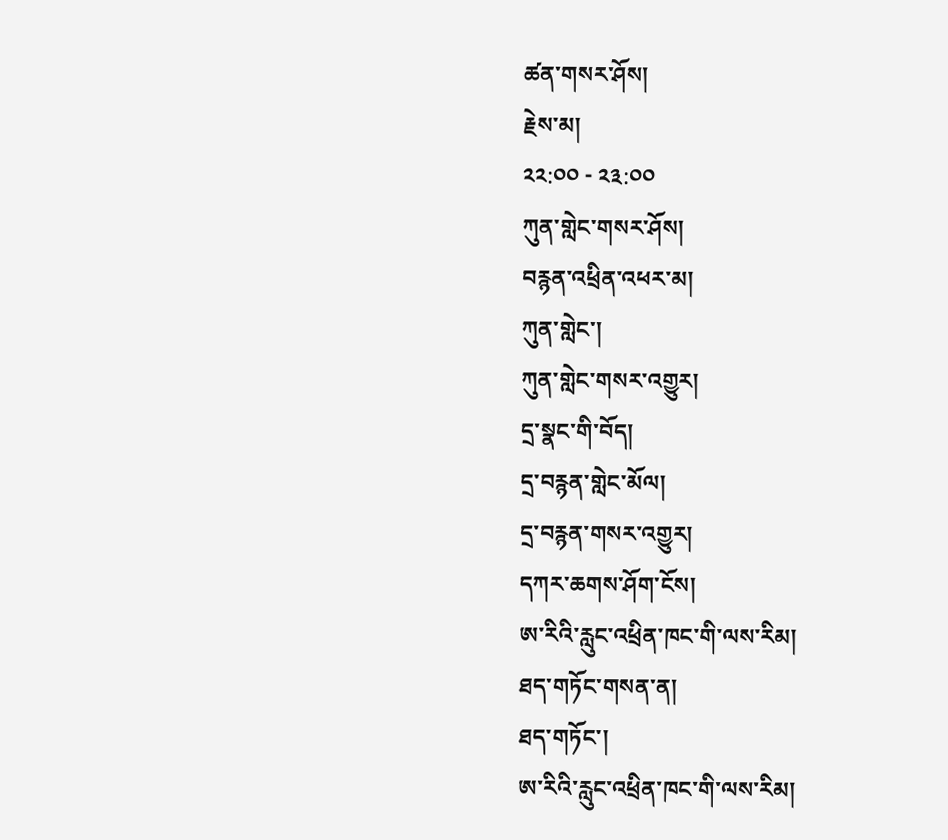ཚན་གསར་ཤོས།
རྗེས་མ།
༢༢:༠༠ - ༢༣:༠༠
ཀུན་གླེང་གསར་ཤོས།
བརྙན་འཕྲིན་འཕར་མ།
ཀུན་གླེང་།
ཀུན་གླེང་གསར་འགྱུར།
དྲ་སྣང་གི་བོད།
དྲ་བརྙན་གླེང་མོལ།
དྲ་བརྙན་གསར་འགྱུར།
དཀར་ཆགས་ཤོག་ངོས།
ཨ་རིའི་རླུང་འཕྲིན་ཁང་གི་ལས་རིམ།
ཐད་གཏོང་གསན་ན།
ཐད་གཏོང་།
ཨ་རིའི་རླུང་འཕྲིན་ཁང་གི་ལས་རིམ།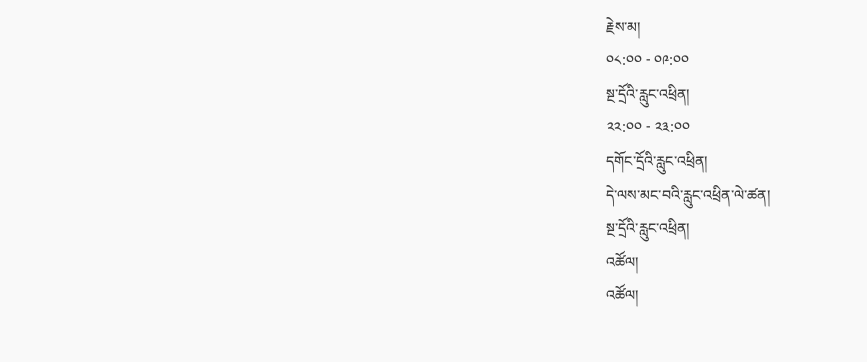རྗེས་མ།
༠༨:༠༠ - ༠༩:༠༠
སྔ་དྲོའི་རླུང་འཕྲིན།
༢༢:༠༠ - ༢༣:༠༠
དགོང་དྲོའི་རླུང་འཕྲིན།
དེ་ལས་མང་བའི་རླུང་འཕྲིན་ལེ་ཚན།
སྔ་དྲོའི་རླུང་འཕྲིན།
འཚོལ།
འཚོལ།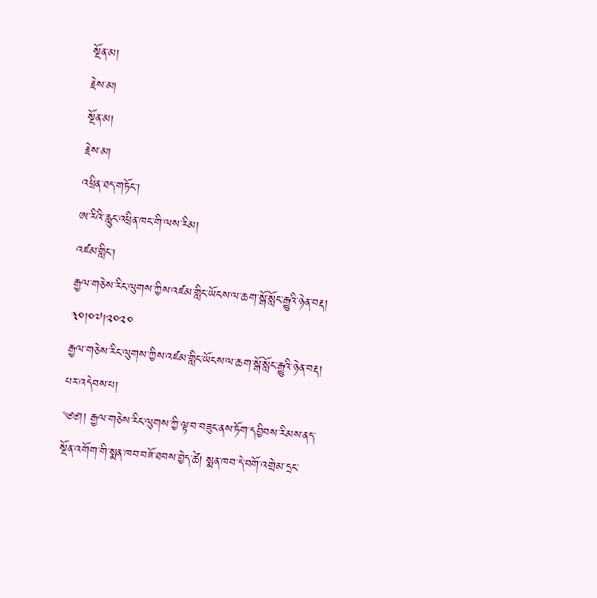སྔོན་མ།
རྗེས་མ།
སྔོན་མ།
རྗེས་མ།
འཕྲིན་ཐད་གཏོང་།
ཨ་རིའི་རླུང་འཕྲིན་ཁང་གི་ལས་རིམ།
འཛམ་གླིང་།
རྒྱལ་གཅེས་རིང་ལུགས་ཀྱིས་འཛམ་གླིང་ཡོངས་ལ་ཆག་སྒོ་སློང་རྒྱུའི་ཉེན་བརྡ།
༣༠།༠༧།༢༠༢༠
རྒྱལ་གཅེས་རིང་ལུགས་ཀྱིས་འཛམ་གླིང་ཡོངས་ལ་ཆག་སྒོ་སློང་རྒྱུའི་ཉེན་བརྡ།
པར་འདེབས་པ།
༄༅།། རྒྱལ་གཅེས་རིང་ལུགས་ཀྱི་ལྟ་བ་བཟུང་ནས་ཏོག་དབྱིབས་རིམས་ནད་སྔོན་འགོག་གི་སྨན་ཁབ་བཟོ་ཐབས་བྱེད་ཚེ། སྨན་ཁབ་དེ་བགོ་འགྲེམ་དྲང་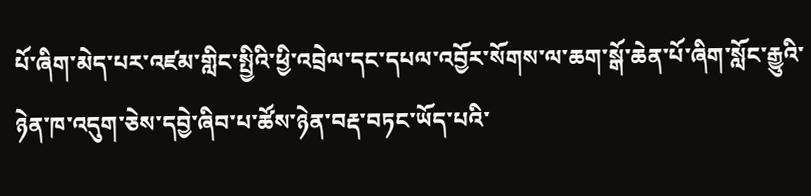པོ་ཞིག་མེད་པར་འཛམ་གླིང་སྤྱིའི་ཕྱི་འབྲེལ་དང་དཔལ་འབྱོར་སོགས་ལ་ཆག་སྒོ་ཆེན་པོ་ཞིག་སློང་རྒྱུའི་ཉེན་ཁ་འདུག་ཅེས་དབྱེ་ཞིབ་པ་ཚོས་ཉེན་བརྡ་བཏང་ཡོད་པའི་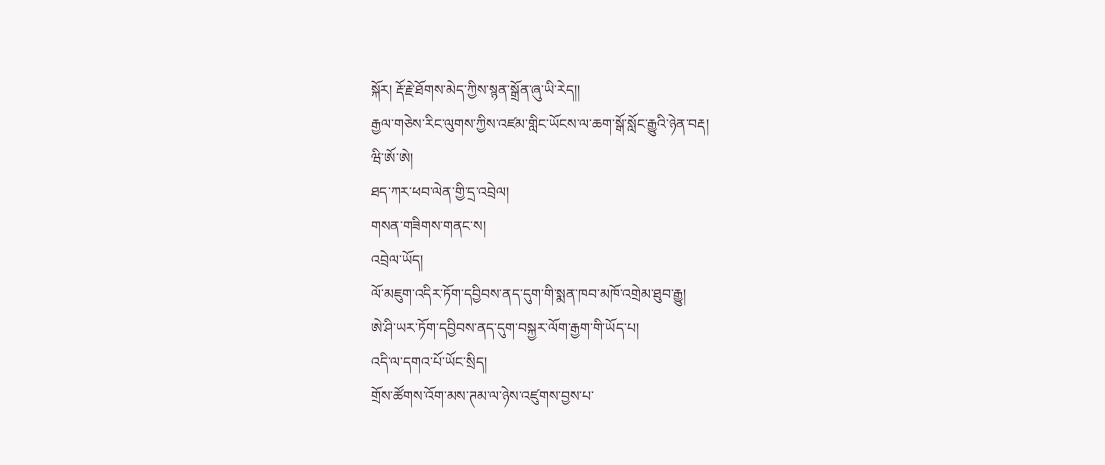སྐོར། རྡོ་རྗེ་ཐོགས་མེད་ཀྱིས་སྙན་སྒྲོན་ཞུ་ཡི་རེད།།
རྒྱལ་གཅེས་རིང་ལུགས་ཀྱིས་འཛམ་གླིང་ཡོངས་ལ་ཆག་སྒོ་སློང་རྒྱུའི་ཉེན་བརྡ།
ཝི་ཨོ་ཨེ།
ཐད་ཀར་ཕབ་ལེན་གྱི་དྲ་འབྲེལ།
གསན་གཟིགས་གནང་ས།
འབྲེལ་ཡོད།
ལོ་མཇུག་འདིར་ཏོག་དབྱིབས་ནད་དུག་གི་སྨན་ཁབ་མཁོ་འགྲེམ་ཐུབ་རྒྱུ།
ཨེ་ཤི་ཡར་ཏོག་དབྱིབས་ནད་དུག་བསྐྱར་ལོག་རྒྱག་གི་ཡོད་པ།
འདི་ལ་དགའ་པོ་ཡོང་སྲིད།
གྲོས་ཚོགས་འོག་མས་ཊམ་ལ་ཉེས་འཛུགས་བྱས་པ་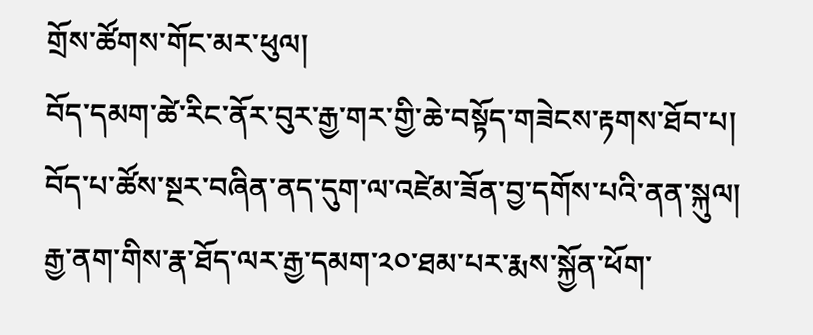གྲོས་ཚོགས་གོང་མར་ཕུལ།
བོད་དམག་ཚེ་རིང་ནོར་བུར་རྒྱ་གར་གྱི་ཆེ་བསྟོད་གཟེངས་རྟགས་ཐོབ་པ།
བོད་པ་ཚོས་སྔར་བཞིན་ནད་དུག་ལ་འཛེམ་ཟོན་བྱ་དགོས་པའི་ནན་སྐུལ།
རྒྱ་ནག་གིས་རྣ་ཐོད་ལར་རྒྱ་དམག་༢༠་ཐམ་པར་རྨས་སྐྱོན་ཕོག་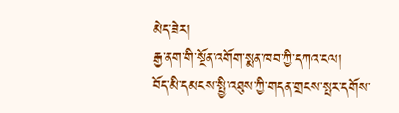མེད་ཟེར།
རྒྱ་ནག་གི་སྔོན་འགོག་སྨན་ཁབ་ཀྱི་དཀའ་ངལ།
བོད་མི་དམངས་སྤྱི་འཐུས་ཀྱི་གདན་གྲངས་སྤར་དགོས་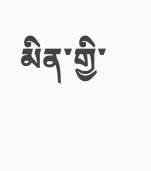མིན་གྱི་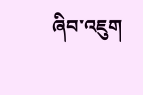ཞིབ་འཇུག